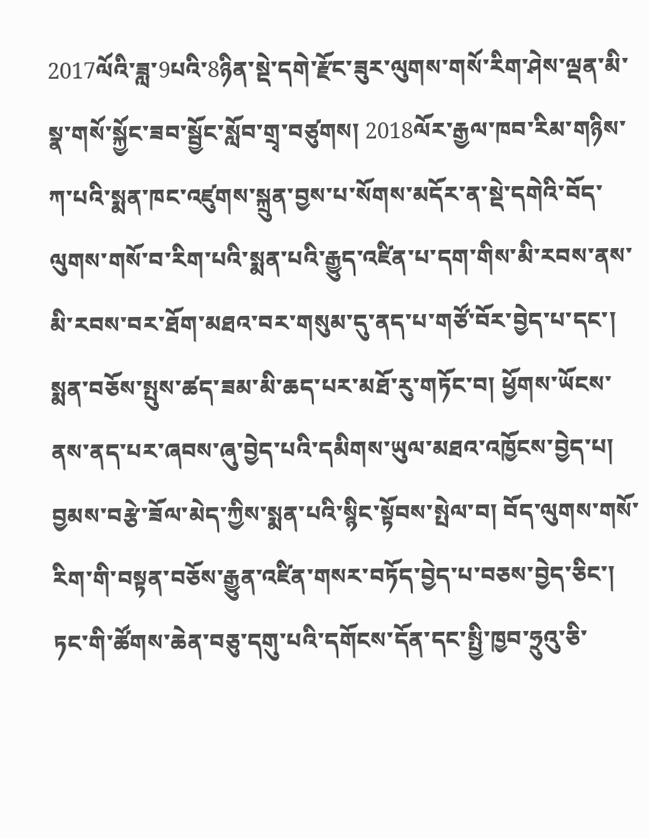2017ལོའི་ཟླ་9པའི་8ཉིན་སྡེ་དགེ་རྫོང་ཟུར་ལུགས་གསོ་རིག་ཤེས་ལྡན་མི་སྣ་གསོ་སྐྱོང་ཟབ་སྦྱོང་སློབ་གྲྭ་བཙུགས། 2018ལོར་རྒྱལ་ཁབ་རིམ་གཉིས་ཀ་པའི་སྨན་ཁང་འཛུགས་སྐྲུན་བྱས་པ་སོགས་མདོར་ན་སྡེ་དགེའི་བོད་ལུགས་གསོ་བ་རིག་པའི་སྨན་པའི་རྒྱུད་འཛིན་པ་དག་གིས་མི་རབས་ནས་མི་རབས་བར་ཐོག་མཐའ་བར་གསུམ་དུ་ནད་པ་གཙོ་བོར་བྱེད་པ་དང་། སྨན་བཅོས་སྤུས་ཚད་ཟམ་མི་ཆད་པར་མཐོ་རུ་གཏོང་བ། ཕྱོགས་ཡོངས་ནས་ནད་པར་ཞབས་ཞུ་བྱེད་པའི་དམིགས་ཡུལ་མཐའ་འཁྱོངས་བྱེད་པ། བྱམས་བརྩེ་ཟོལ་མེད་ཀྱིས་སྨན་པའི་སྙིང་སྟོབས་སྤེལ་བ། བོད་ལུགས་གསོ་རིག་གི་བསྟན་བཅོས་རྒྱུན་འཛིན་གསར་བཏོད་བྱེད་པ་བཅས་བྱེད་ཅིང་། ཏང་གི་ཚོགས་ཆེན་བཅུ་དགུ་པའི་དགོངས་དོན་དང་སྤྱི་ཁྱབ་ཧྲུའུ་ཅི་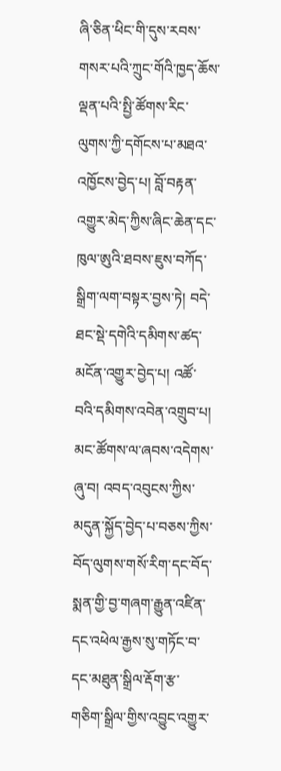ཞི་ཅིན་ཕིང་གི་དུས་རབས་གསར་པའི་ཀྲུང་གོའི་ཁྱད་ཆོས་ལྡན་པའི་སྤྱི་ཚོགས་རིང་ལུགས་ཀྱི་དགོངས་པ་མཐའ་འཁྱོངས་བྱེད་པ། བློ་བརྟན་འགྱུར་མེད་ཀྱིས་ཞིང་ཆེན་དང་ཁུལ་ཨུའི་ཐབས་ཇུས་བཀོད་སྒྲིག་ལག་བསྟར་བྱས་ཏེ། བདེ་ཐང་སྡེ་དགེའི་དམིགས་ཚད་མངོན་འགྱུར་བྱེད་པ། འཚོ་བའི་དམིགས་འབེན་འགྲུབ་པ། མང་ཚོགས་ལ་ཞབས་འདེགས་ཞུ་བ། འབད་འབུངས་ཀྱིས་མདུན་སྐྱོད་བྱེད་པ་བཅས་ཀྱིས་བོད་ལུགས་གསོ་རིག་དང་བོད་སྨན་གྱི་བྱ་གཞག་རྒྱུན་འཛིན་དང་འཕེལ་རྒྱས་སུ་གཏོང་བ་དང་མཐུན་སྒྲིལ་རྡོག་རྩ་གཅིག་སྒྲིལ་གྱིས་འབྱུང་འགྱུར་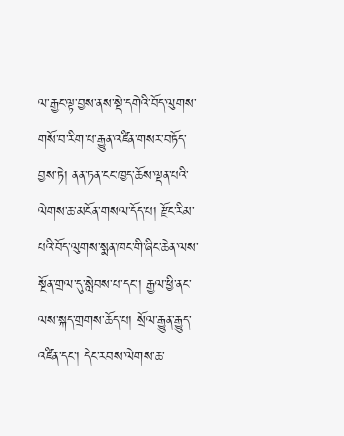ལ་རྒྱང་ལྟ་བྱས་ནས་སྡེ་དགེའི་བོད་ལུགས་གསོ་བ་རིག་པ་རྒྱུན་འཛིན་གསར་བཏོད་བྱས་ཏེ། ནན་ཏན་ངང་ཁྱད་ཆོས་ལྡན་པའི་ལེགས་ཆ་མངོན་གསལ་དོད་པ། རྫོང་རིམ་པའི་བོད་ལུགས་སྨན་ཁང་གི་ཞིང་ཆེན་ལས་སྔོན་གྲལ་དུ་སླེབས་པ་དང་། རྒྱལ་ཕྱི་ནང་ལས་སྐད་གྲགས་ཆོད་པ། སྲོལ་རྒྱུན་རྒྱུད་འཛིན་དང་། དེང་རབས་ལེགས་ཆ་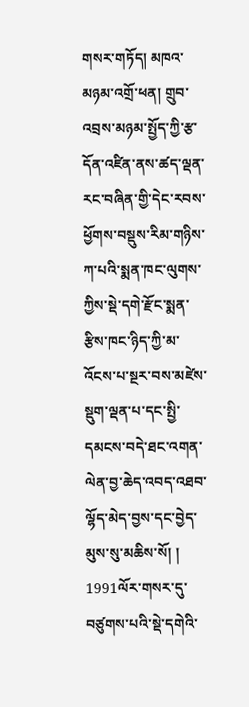གསར་གཏོད། མཁའ་མཉམ་འགྲོ་ཕན། གྲུབ་འབྲས་མཉམ་སྤྱོད་ཀྱི་རྩ་དོན་འཛིན་ནས་ཚད་ལྡན་རང་བཞིན་གྱི་དེང་རབས་ཕྱོགས་བསྡུས་རིམ་གཉིས་ཀ་པའི་སྨན་ཁང་ལུགས་ཀྱིས་སྡེ་དགེ་རྫོང་སྨན་རྩིས་ཁང་ཉིད་ཀྱི་མ་འོངས་པ་སྔར་བས་མཛེས་སྡུག་ལྡན་པ་དང་སྤྱི་དམངས་བདེ་ཐང་འགན་ལེན་བྱ་ཆེད་འབད་འཐབ་ལྷོད་མེད་བྱས་དང་བྱེད་མུས་སུ་མཆིས་སོ། །
1991ལོར་གསར་དུ་བཙུགས་པའི་སྡེ་དགེའི་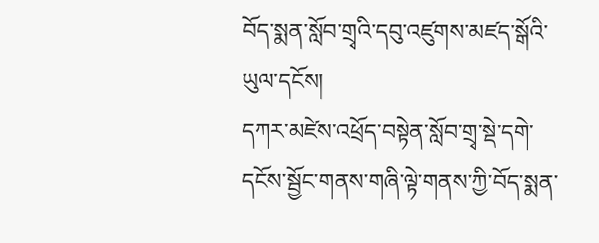བོད་སྨན་སློབ་གྲྭའི་དབུ་འཛུགས་མཛད་སྒོའི་ཡུལ་དངོས།
དཀར་མཛེས་འཕྲོད་བསྟེན་སློབ་གྲྭ་སྡེ་དགེ་དངོས་སྦྱོང་གནས་གཞི་ལྟེ་གནས་ཀྱི་བོད་སྨན་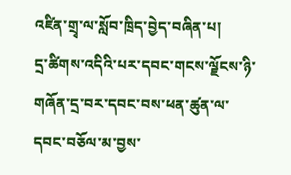འཛིན་གྲྭ་ལ་སློབ་ཁྲིད་བྱེད་བཞིན་པ།
དྲ་ཚིགས་འདིའི་པར་དབང་གངས་ལྗོངས་ཉི་གཞོན་དྲ་བར་དབང་བས་ཕན་ཚུན་ལ་དབང་བཅོལ་མ་བྱས་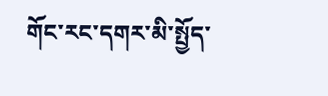གོང་རང་དགར་མི་སྤྱོད་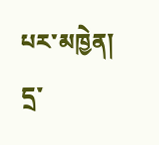པར་མཁྱེན།
དྲ་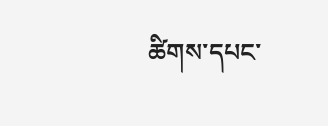ཚིགས་དཔང་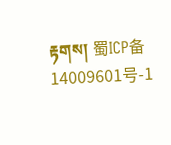རྟགས། 蜀ICP备14009601号-1